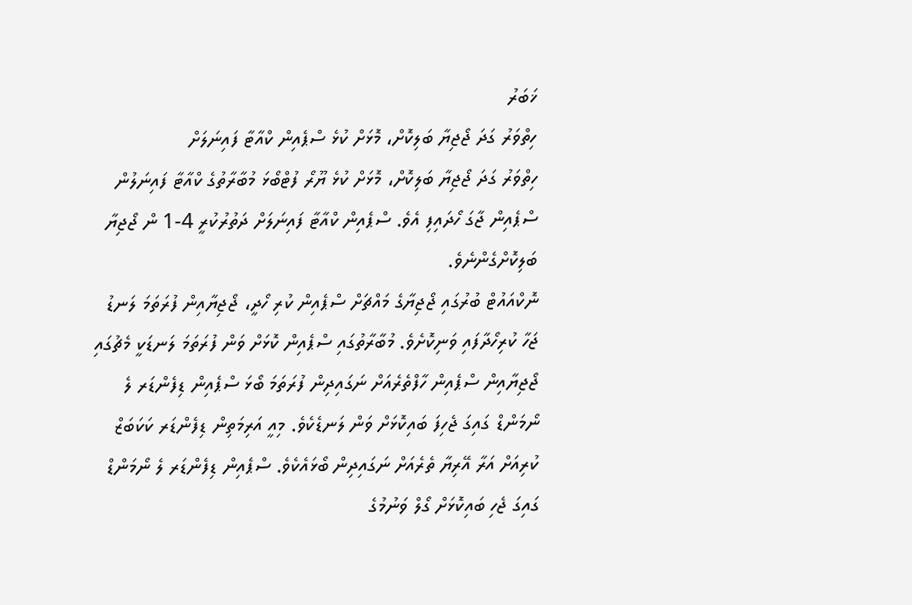ޚަބަރު
ހިތްވަރު ގަދަ ޖޯޖިޔާ ބަލިކޮށް، މޮޅަށް ކުޅެ ސްޕެއިން ކްއާޓާ ފައިނަލަށް
ހިތްވަރު ގަދަ ޖޯޖިޔާ ބަލިކޮށް، މޮޅަށް ކުޅެ ޔޫރޯ ފުޓްބޯޅަ މުބާރާތުގެ ކްއާޓާ ފައިނަލުން ސްޕެއިން ޖާގަ ހޯދައިފި އެވެ. ސްޕެއިން ކްއާޓާ ފައިނަލަށް ދަތުރުކުރީ 4-1 ން ޖޯޖިޔާ ބަލިކޮށްގެންނެވެ.
ނޮކްއައުޓް ބުރުގައި ޖޯޖިޔާގެ މައްޗަށް ސްޕެއިން ކުރި ހޯދީ، ޖޯޖިޔާއިން ފުރަތަމަ ލަނޑު ޖަހާ ކުރިހޯދާފައި ވަނިކޮށެވެ. މުބާރާތުގައި ސްޕެއިން ކޮޅަށް ވަން ފުރަތަމަ ލަނޑަކީ މެޗުގައި ޖޯޖިޔާއިން ސްޕެއިން ހާފްތެރެއަށް ނަގައިދިން ފުރަތަމަ ބޯޅަ ސްޕެއިން ޑިފެންޑަރ ލެ ނޯމަންޑް ގައިގަ ޖެހިފަ ބައިކޮޅަށް ވަން ލަނޑެކެވެ. މިއީ އަރިމަތިން ޑިފެންޑަރ ކަކަބަޒް ކުރިއަށް އަރާ އޭރިޔާ ތެރެއަށް ނަގައިދިން ބޯޅައެކެވެ. ސްޕެއިން ޑިފެންޑަރ ލެ ނޯމަންޑް ގައިގަ ޖެހި ބައިކޮޅަށް ގޯލް ވަނުމުގެ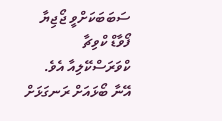ސަބަބަކަށްވީ ޖޯޖިޔާ ފޯވާޑް ކްވިޗާ ކްވަރަސްކޭލިއާ އެވެ. އޭނާ ބޯޅައަށް ރަނގަޅަށް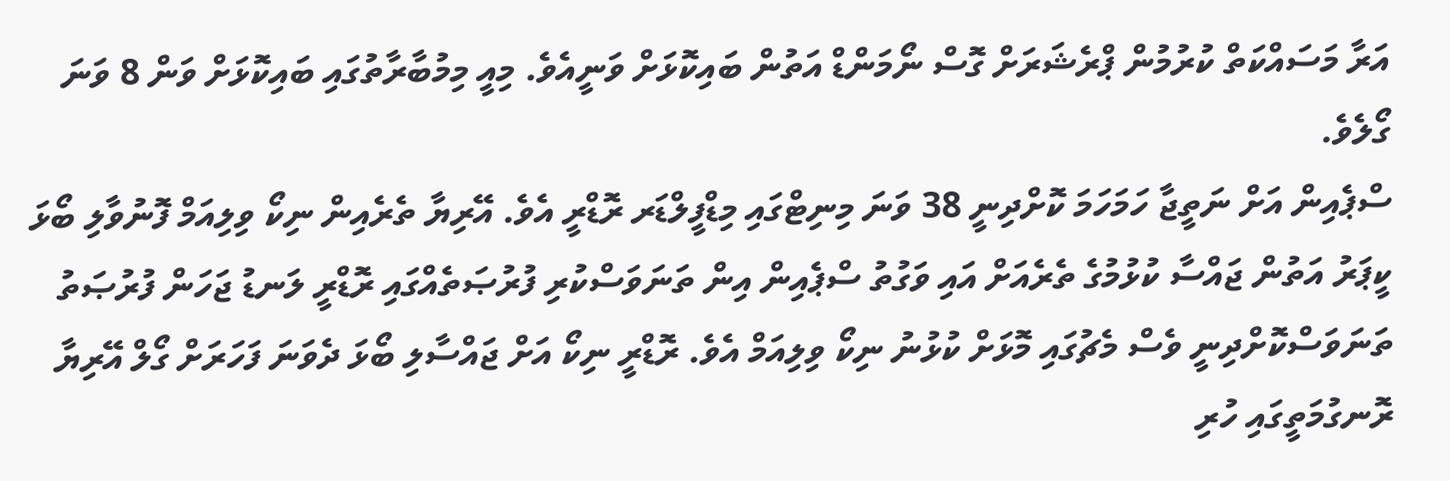އަރާ މަސައްކަތް ކުރުމުން ޕްރެޝަރަށް ގޮސް ނޯމަންޑް އަތުން ބައިކޮޅަށް ވަނީއެވެ. މިއީ މިމުބާރާތުގައި ބައިކޮޅަށް ވަން 8 ވަނަ ގޯލެވެ.
ސްޕެއިން އަށް ނަތީޖާ ހަމަހަމަ ކޮށްދިނީ 38 ވަނަ މިނިޓްގައި މިޑްފީލްޑަރ ރޮޑްރީ އެވެ. އޭރިޔާ ތެރެއިން ނިކޯ ވިލިއަމް ފޮނުވާލި ބޯޅަ ކީޕަރު އަތުން ޖައްސާ ކުޅުމުގެ ތެރެއަށް އައި ވަގުތު ސްޕެއިން އިން ތަނަވަސްކުރި ފުރުޞަތެއްގައި ރޮޑްރީ ލަނޑު ޖަހަން ފުރުޞަތު ތަނަވަސްކޮށްދިނީ ވެސް މެޗުގައި މޮޅަށް ކުޅުނު ނިކޯ ވިލިއަމް އެވެ. ރޮޑްރީ ނިކޯ އަށް ޖައްސާލި ބޯޅަ ދެވަނަ ފަހަރަށް ގޯލް އޭރިޔާ ރޮނގުމަތީގައި ހުރި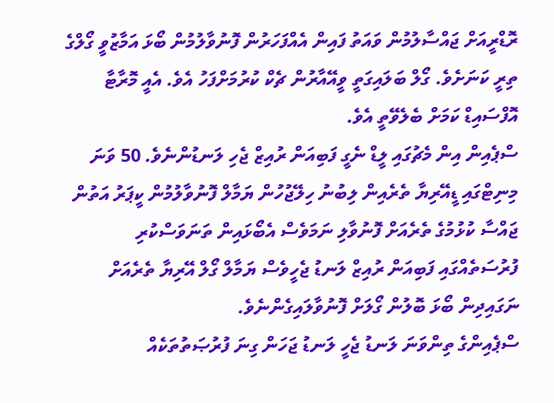ރޮޑްރީއަށް ޖައްސާލުމުން ވައަތު ފައިން އެއްފަހަރުން ފޮނުވާލުމުން ބޯޅަ އަމާޒުވީ ގޯލްގެ ތިރީ ކަނަށެވެ. ގޯލް ބަލައިގަތީ ވީއޭއާރުން ޗެކް ކުރުމަށްފަހު އެވެ. އެއީ މޮރާޓާ އޮފްސައިޑް ކަމަށް ބެލެވޭތީ އެވެ.
ސްޕެއިން އިން މެޗުގައި ލީޑް ނެގީ ފަބިއަން ރުއިޒް ޖެހި ލަނޑުންނެވެ. 50 ވަނަ މިނިޓްގައި ޑީއޭރިޔާ ތެރެއިން ލިބުނު ހިލޭޖުހުން ޔަމާލް ފޮނުވާލުމުން ކީޕަރު އަތުން ޖައްސާ ކުޅުމުގެ ތެރެއަށް ފޮނުވާލި ނަމަވެސް އެބޯޅައިން ތަނަވަސްކުރި ފުރުސަތެއްގައި ފަބިއަން ރުއިޒް ލަނޑު ޖެހީވެސް ޔަމާލް ގޯލް އޭރިޔާ ތެރެއަށް ނަގައިދިން ބޯޅަ ބޮލުން ގޯލަށް ފޮނުވާލައިގެންނެވެ.
ސްޕެއިންގެ ތިންވަނަ ލަނޑު ޖެހީ ލަނޑު ޖަހަން ގިނަ ފުރުޞަތުތަކެއް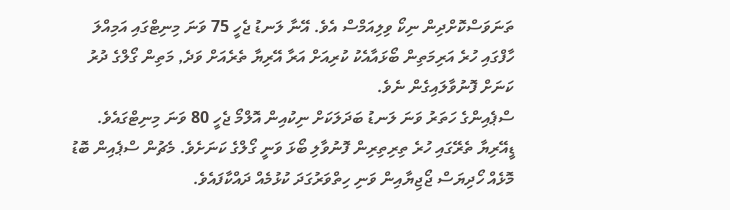ތަނަވަސްކޮށްދިން ނިކޯ ވިލިއަމްސް އެވެ. އޭނާ ލަނޑު ޖެހީ 75 ވަނަ މިނިޓްގައި އަމިއްލަ ހާފްގައި ހުރެ އަރިމަތިން ބޯޅައާއެކު ކުރިއަށް އަރާ އޭރިޔާ ތެރެއަށް ވަދެ, މަތިން ގޯލްގެ ދުރު ކަނަށް ފޮނުވާލައިގެން ނެވެ.
ސްޕެއިންގެ ހަތަރު ވަނަ ލަނޑު ބަދަލަކަށް ނިކުއިން އޮލްމޯ ޖެހީ 80 ވަނަ މިނިޓްގައެވެ. ޑީއޭރިޔާ ތެރޭގައި ހުރެ ތިރިތިރިން ފޮނުވާލި ބޯޅަ ވަނީ ގޯލްގެ ކަނަށެވެ. މެޗުން ސްޕެއިން ބޮޑު މޮޅެއް ހޯދިޔަސް ޖޯޖިޔާއިން ވަނި ހިތްވަރުގަދަ ކުޅުމެއް ދައްކާފައެވެ.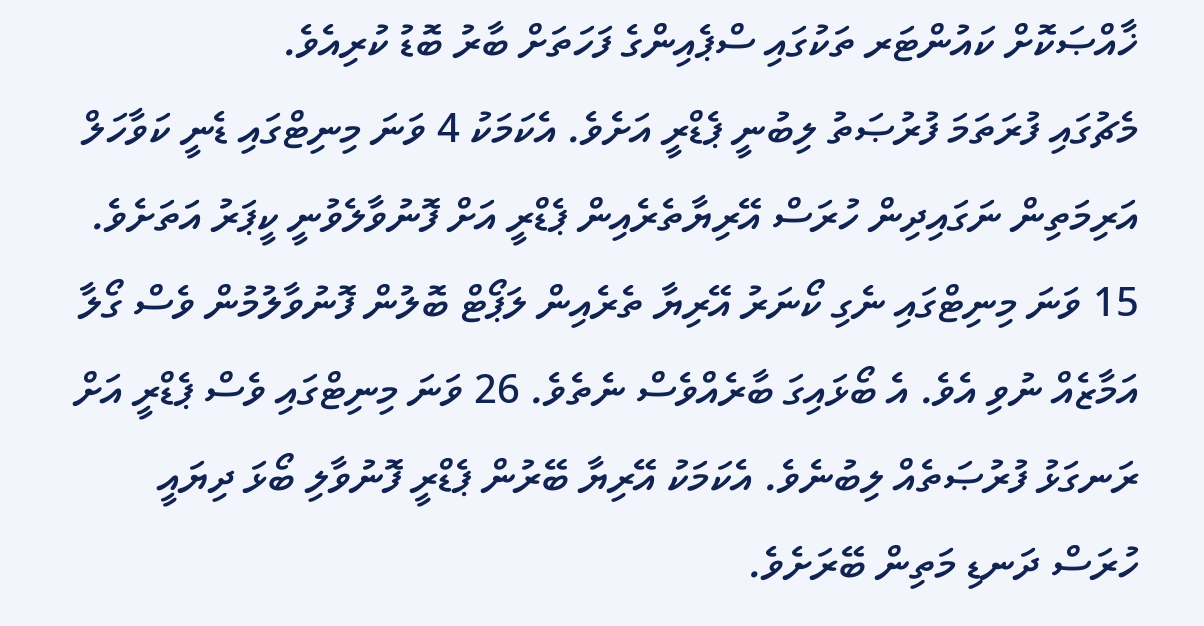ޚާއްޞަކޮށް ކައުންޓަރ ތަކުގައި ސްޕެއިންގެ ފަހަތަށް ބާރު ބޮޑު ކުރިއެވެ.
މެޗުގައި ފުރަތަމަ ފުރުޞަތު ލިބުނީ ޕެޑްރީ އަށެވެ. އެކަމަކު 4 ވަނަ މިނިޓްގައި ޑެނީ ކަވާހަލް އަރިމަތިން ނަގައިދިން ހުރަސް އޭރިޔާތެރެއިން ޕެޑްރީ އަށް ފޮނުވާލެވުނީ ކީޕަރު އަތަށެވެ. 15 ވަނަ މިނިޓްގައި ނެގި ކޯނަރު އޭރިޔާ ތެރެއިން ލަޕޯޓް ބޮލުން ފޮނުވާލުމުން ވެސް ގޯލާ އަމާޒެއް ނުވި އެވެ. އެ ބޯޅައިގަ ބާރެއްވެސް ނެތެވެ. 26 ވަނަ މިނިޓްގައި ވެސް ޕެޑްރީ އަށް ރަނގަޅު ފުރުޞަތެއް ލިބުނެވެ. އެކަމަކު އޭރިޔާ ބޭރުން ޕެޑްރީ ފޮނުވާލި ބޯޅަ ދިޔައީ ހުރަސް ދަނޑި މަތިން ބޭރަށެވެ.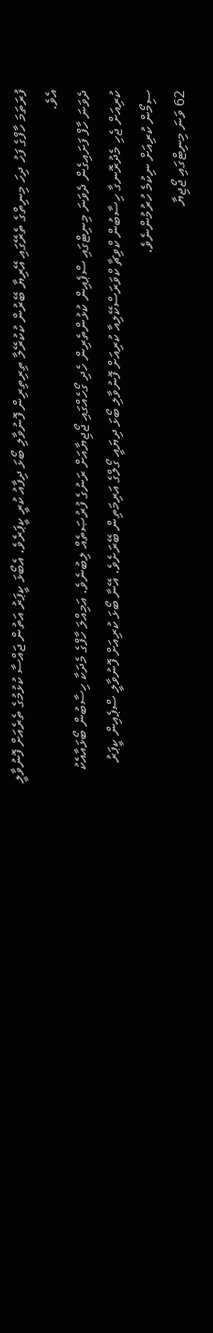ފުރަތަމަ ހާފްގެ ފަހު ދިހަ މިނިތްގެ ތެރޭގައި އޭރިޔާ ބޭރުން ކުކުރޭލާ ތިރިތިރިން ފޮނުވާލި ބޯޅަ ދިފާއު ކުރީ ކީޕަރެވެ. އެބޯޅަ ކީޕަރު އަތުން ޖައްސާ ކުޅުމުގެ ތެރެއަށް ފޮނުވާލީ އެވެ.
ދެވަނަ ހާފް ފަށައިގެން ދެވަނަ މިނިޓްގައި ސްޕެއިން ކުޅުންތެރިން ހެދި ގޯހެއްގައި ޖޯޖިޔާއަށް ރަނުގެ ފުރުޞަތެއް ލިބުނެވެ. އަމިއްލަ ހާފްގެ މެދަކާ ހިސާބުން ބޯޅައާއެކު ކުރިއަށް ޖެހި މެދުރޮނގާ ހިސާބުން ކްވިޗާ ކްވަރަސްކޭލިއާ ކުރިއަށް ފޮނުވާލި ބޯޅަ ދިޔައީ ގޯލްގެ އަރިމަތިން ބޭރަށެވެ. އޭނާ ބޯޅަ ކުރިއަށް ފޮނުވާލީ ސްޕެއިން ކީޕަރު ސިމޯން ކުރިއަށް ނިކުމެ ހުރުމުންނެވެ.
62 ވަނަ މިނިޓްގައި ޖޯޖިޔާ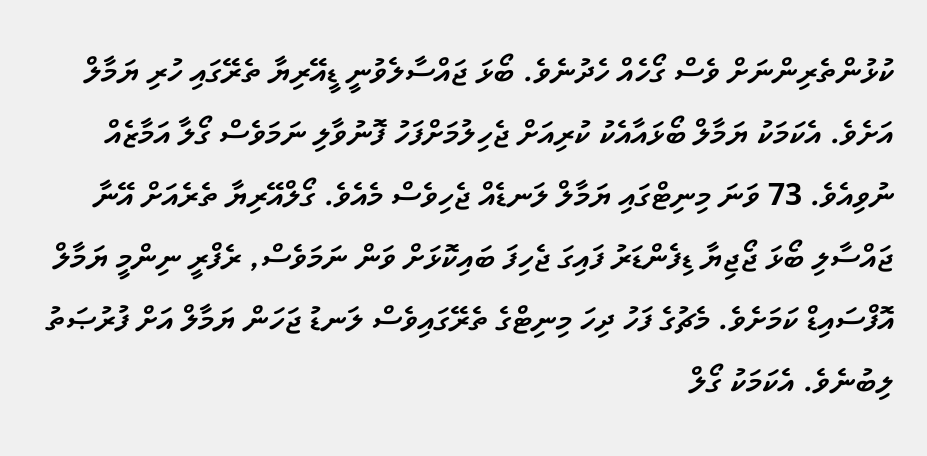ކުޅުންތެރިންނަށް ވެސް ގޯހެއް ހެދުނެވެ. ބޯޅަ ޖައްސާލެވުނީ ޑީއޭރިޔާ ތެރޭގައި ހުރި ޔަމާލް އަށެވެ. އެކަމަކު ޔަމާލް ބޯޅައާއެކު ކުރިއަށް ޖެހިލުމަށްފަހު ފޮނުވާލި ނަމަވެސް ގޯލާ އަމާޒެއް ނުވިއެވެ. 73 ވަނަ މިނިޓްގައި ޔަމާލް ލަނޑެއް ޖެހިވެސް މެއެވެ. ގޯލްއޭރިޔާ ތެރެއަށް އޭނާ ޖައްސާލި ބޯޅަ ޖޯޖިޔާ ޑިފެންޑަރު ފައިގަ ޖެހިފަ ބައިކޮޅަށް ވަން ނަމަވެސް, ރެފްރީ ނިންމީ ޔަމާލް އޮފްސައިޑް ކަމަށެވެ. މެޗުގެ ފަހު ދިހަ މިނިޓްގެ ތެރޭގައިވެސް ލަނޑު ޖަހަން ޔަމާލް އަށް ފުރުޞަތު ލިބުނެވެ. އެކަމަކު ގޯލް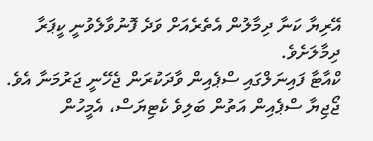އޭރިޔާ ކަނާ ދިމާލުން އެތެރެއަށް ވަދެ ފޮނުވާލެވުނީ ކީޕަރާ ދިމާލަށެވެ.
ކްއާޓާ ފައިނަލްގައި ސްޕެއިން ވާދަކުރަން ޖެހޭނީ ޖަރުމަނާ އެވެ. ޖޯޖިޔާ ސްޕެއިން އަތުން ބަލިވެ ކެޓިޔަސް، އެމީހުން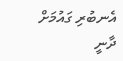އެނބުރި ގައުމަށް ދާނީ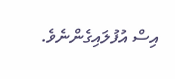އިސް އުފުލައިގެންނެވެ.